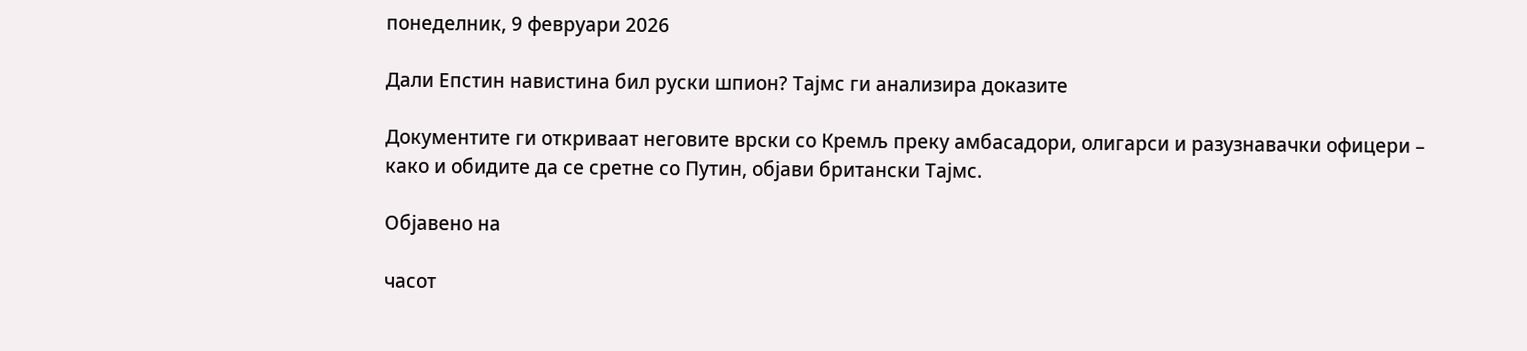понеделник, 9 февруари 2026

Дали Епстин навистина бил руски шпион? Тајмс ги анализира доказите

Документите ги откриваат неговите врски со Кремљ преку амбасадори, олигарси и разузнавачки офицери – како и обидите да се сретне со Путин, објави британски Тајмс.

Објавено на

часот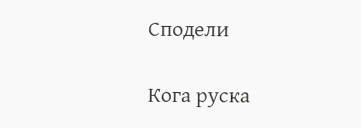Сподели

Кога руска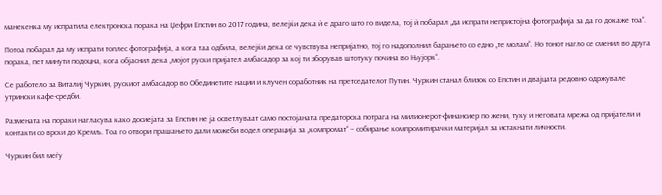манекенка му испратила електронска порака на Џефри Епстин во 2017 година, велејќи дека ѝ е драго што го видела, тој ѝ побарал „да испрати непристојна фотографија за да го докаже тоа“.

Потоа побарал да му испрати топлес фотографија, а кога таа одбила, велејќи дека се чувствува непријатно, тој го надополнил барањето со едно „те молам“. Но тонот нагло се сменил во друга порака, пет минути подоцна, кога објаснил дека „мојот руски пријател амбасадор за кој ти зборував штотуку почина во Њујорк“.

Се работело за Виталиј Чуркин, рускиот амбасадор во Обединетите нации и клучен соработник на претседателот Путин. Чуркин станал близок со Епстин и двајцата редовно одржувале утрински кафе-средби.

Размената на пораки нагласува како досиејата за Епстин не ја осветлуваат само постојаната предаторска потрага на милионерот-финансиер по жени, туку и неговата мрежа од пријатели и контакти со врски до Кремљ. Тоа го отвори прашањето дали можеби водел операција за „компромат“ – собирање компромитирачки материјал за истакнати личности.

Чуркин бил меѓу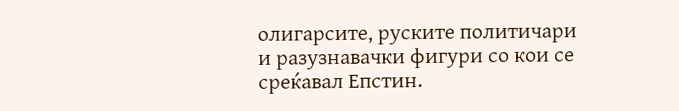олигарсите, руските политичари и разузнавачки фигури со кои се среќавал Епстин.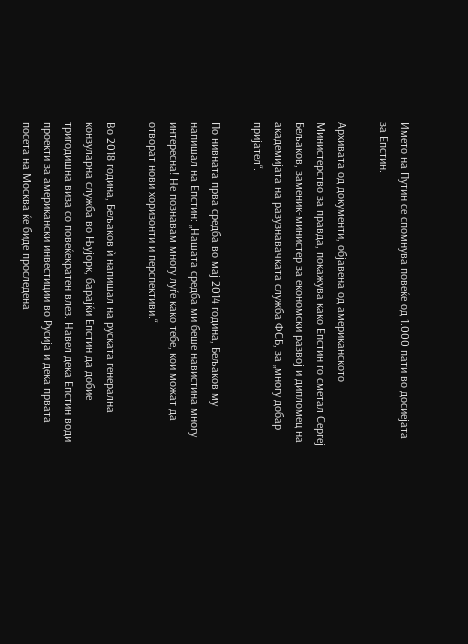Името на Путин се спомнува повеќе од 1.000 пати во досиејата за Епстин.

Архивата од документи, објавена од американското Министерство за правда, покажува како Епстин го сметал Сергеј Бељаков, заменик-министер за економски развој и дипломец на академијата на разузнавачката служба ФСБ, за „многу добар пријател“.

По нивната прва средба во мај 2014 година, Бељаков му напишал на Епстин: „Нашата средба ми беше навистина многу интересна! Не познавам многу луѓе како тебе, кои можат да отворат нови хоризонти и перспективи.“

Во 2018 година, Бељаков ѝ напишал на руската генерална конзуларна служба во Њујорк, барајќи Епстин да добие тригодишна виза со повеќекратен влез. Навел дека Епстин води проекти за американски инвестиции во Русија и дека првата посета на Москва ќе биде проследена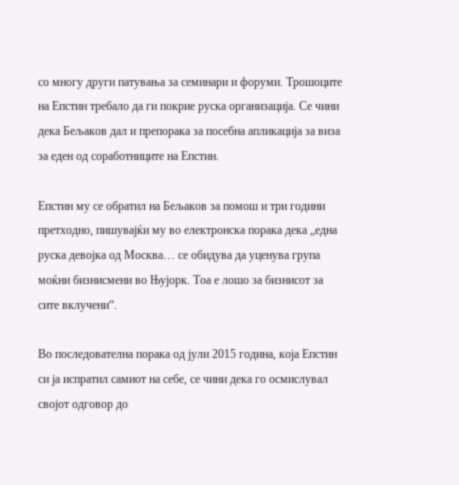со многу други патувања за семинари и форуми. Трошоците на Епстин требало да ги покрие руска организација. Се чини дека Бељаков дал и препорака за посебна апликација за виза за еден од соработниците на Епстин.

Епстин му се обратил на Бељаков за помош и три години претходно, пишувајќи му во електронска порака дека „една руска девојка од Москва… се обидува да уценува група моќни бизнисмени во Њујорк. Тоа е лошо за бизнисот за сите вклучени“.

Во последователна порака од јули 2015 година, која Епстин си ја испратил самиот на себе, се чини дека го осмислувал својот одговор до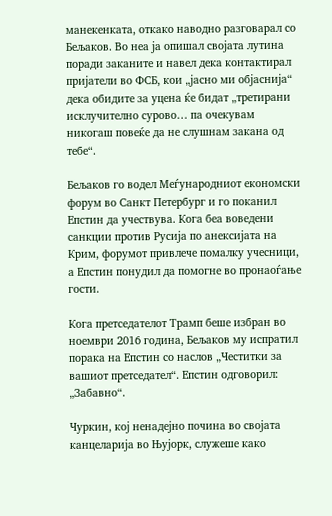манекенката, откако наводно разговарал со Бељаков. Во неа ја опишал својата лутина поради заканите и навел дека контактирал пријатели во ФСБ, кои „јасно ми објаснија“ дека обидите за уцена ќе бидат „третирани исклучително сурово… па очекувам никогаш повеќе да не слушнам закана од тебе“.

Бељаков го водел Меѓународниот економски форум во Санкт Петербург и го поканил Епстин да учествува. Кога беа воведени санкции против Русија по анексијата на Крим, форумот привлече помалку учесници, а Епстин понудил да помогне во пронаоѓање гости.

Кога претседателот Трамп беше избран во ноември 2016 година, Бељаков му испратил порака на Епстин со наслов „Честитки за вашиот претседател“. Епстин одговорил: „Забавно“.

Чуркин, кој ненадејно почина во својата канцеларија во Њујорк, служеше како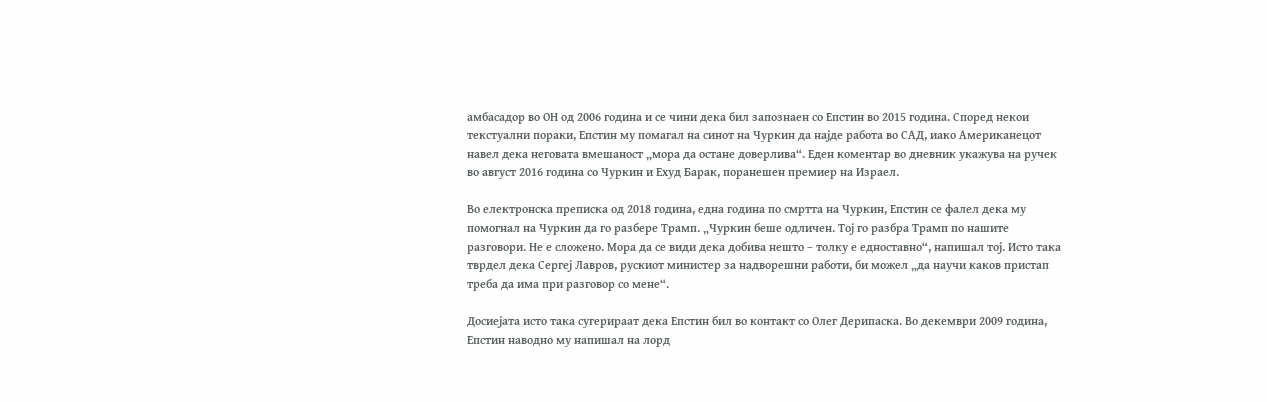амбасадор во ОН од 2006 година и се чини дека бил запознаен со Епстин во 2015 година. Според некои текстуални пораки, Епстин му помагал на синот на Чуркин да најде работа во САД, иако Американецот навел дека неговата вмешаност „мора да остане доверлива“. Еден коментар во дневник укажува на ручек во август 2016 година со Чуркин и Ехуд Барак, поранешен премиер на Израел.

Во електронска преписка од 2018 година, една година по смртта на Чуркин, Епстин се фалел дека му помогнал на Чуркин да го разбере Трамп. „Чуркин беше одличен. Тој го разбра Трамп по нашите разговори. Не е сложено. Мора да се види дека добива нешто – толку е едноставно“, напишал тој. Исто така тврдел дека Сергеј Лавров, рускиот министер за надворешни работи, би можел „да научи каков пристап треба да има при разговор со мене“.

Досиејата исто така сугерираат дека Епстин бил во контакт со Олег Дерипаска. Во декември 2009 година, Епстин наводно му напишал на лорд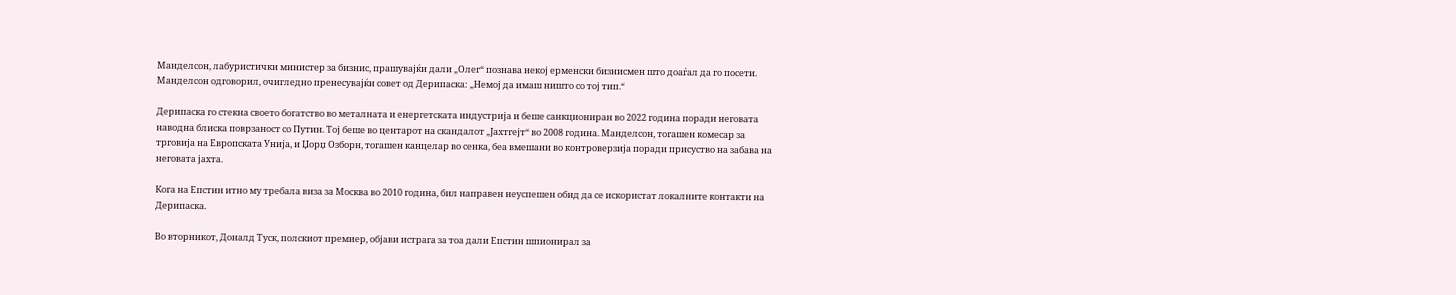Манделсон, лабуристички министер за бизнис, прашувајќи дали „Олег“ познава некој ерменски бизнисмен што доаѓал да го посети. Манделсон одговорил, очигледно пренесувајќи совет од Дерипаска: „Немој да имаш ништо со тој тип.“

Дерипаска го стекна своето богатство во металната и енергетската индустрија и беше санкциониран во 2022 година поради неговата наводна блиска поврзаност со Путин. Тој беше во центарот на скандалот „Јахтгејт“ во 2008 година. Манделсон, тогашен комесар за трговија на Европската Унија, и Џорџ Озборн, тогашен канцелар во сенка, беа вмешани во контроверзија поради присуство на забава на неговата јахта.

Кога на Епстин итно му требала виза за Москва во 2010 година, бил направен неуспешен обид да се искористат локалните контакти на Дерипаска.

Во вторникот, Доналд Туск, полскиот премиер, објави истрага за тоа дали Епстин шпионирал за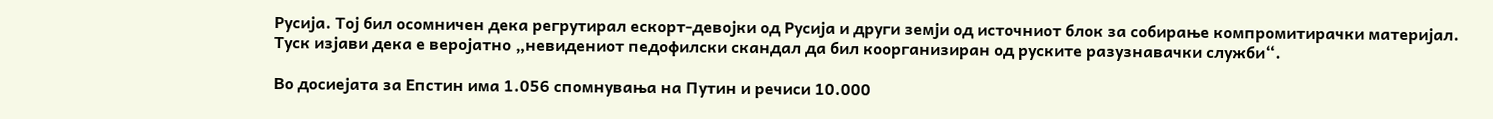Русија. Тој бил осомничен дека регрутирал ескорт-девојки од Русија и други земји од источниот блок за собирање компромитирачки материјал. Туск изјави дека е веројатно „невидениот педофилски скандал да бил коорганизиран од руските разузнавачки служби“.

Во досиејата за Епстин има 1.056 спомнувања на Путин и речиси 10.000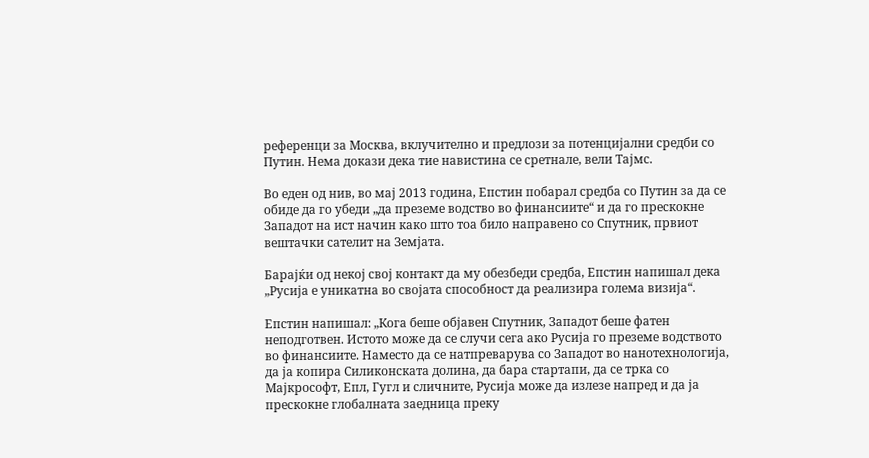референци за Москва, вклучително и предлози за потенцијални средби со Путин. Нема докази дека тие навистина се сретнале, вели Тајмс.

Во еден од нив, во мај 2013 година, Епстин побарал средба со Путин за да се обиде да го убеди „да преземе водство во финансиите“ и да го прескокне Западот на ист начин како што тоа било направено со Спутник, првиот вештачки сателит на Земјата.

Барајќи од некој свој контакт да му обезбеди средба, Епстин напишал дека „Русија е уникатна во својата способност да реализира голема визија“.

Епстин напишал: „Кога беше објавен Спутник, Западот беше фатен неподготвен. Истото може да се случи сега ако Русија го преземе водството во финансиите. Наместо да се натпреварува со Западот во нанотехнологија, да ја копира Силиконската долина, да бара стартапи, да се трка со Мајкрософт, Епл, Гугл и сличните, Русија може да излезе напред и да ја прескокне глобалната заедница преку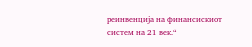реинвенција на финансискиот систем на 21 век.“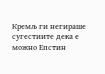Кремљ ги негираше сугестиите дека е можно Епстин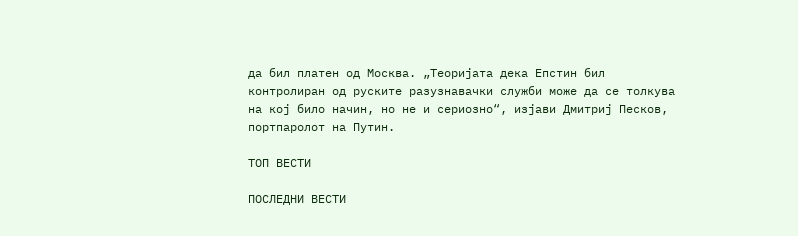да бил платен од Москва. „Теоријата дека Епстин бил контролиран од руските разузнавачки служби може да се толкува на кој било начин, но не и сериозно“, изјави Дмитриј Песков, портпаролот на Путин.

ТОП ВЕСТИ

ПОСЛЕДНИ ВЕСТИ